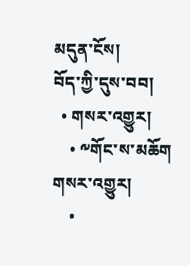མདུན་ངོས།
བོད་ཀྱི་དུས་བབ།
  • གསར་འགྱུར།
    • ༸གོང་ས་མཆོག གསར་འགྱུར།
    •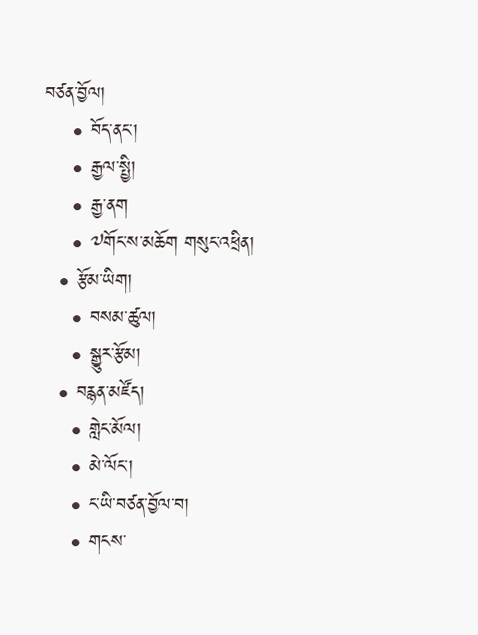བཙན་བྱོལ།
    • བོད་ནང་།
    • རྒྱལ་སྤྱི།
    • རྒྱ་ནག
    • ༧གོང་ས་མཆོག གསུང་འཕྲིན།
  • རྩོམ་ཡིག།
    • བསམ་ཚུལ།
    • སྒྱུར་རྩོམ།
  • བརྙན་མཛོད།
    • གླེང་མོལ།
    • མེ་ལོང་།
    • ང་ཡི་བཙན་བྱོལ་བ།
    • གངས་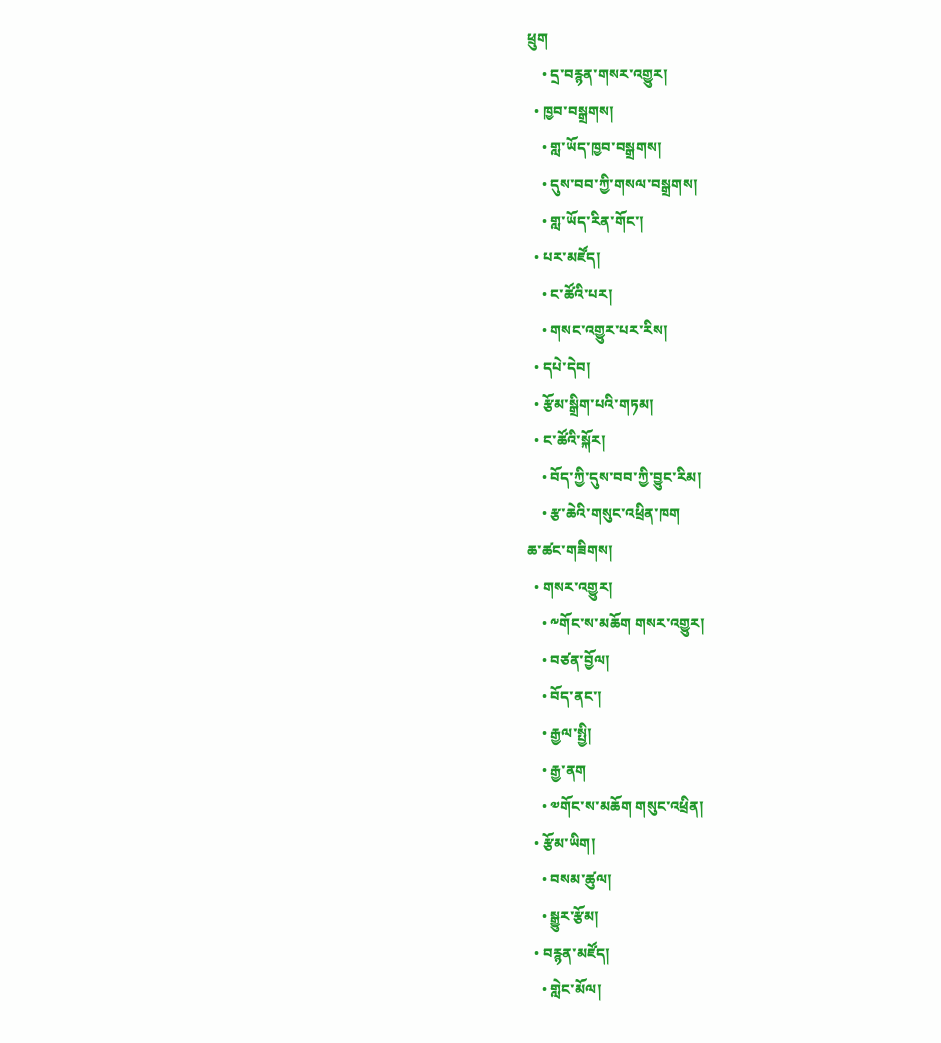ཕྲུག
    • དྲ་བརྙན་གསར་འགྱུར།
  • ཁྱབ་བསྒྲགས།
    • གླ་ཡོད་ཁྱབ་བསྒྲགས།
    • དུས་བབ་ཀྱི་གསལ་བསྒྲགས།
    • གླ་ཡོད་རིན་གོང་།
  • པར་མཛོད།
    • ང་ཚོའི་པར།
    • གསང་འགྱུར་པར་རིས།
  • དཔེ་དེབ།
  • རྩོམ་སྒྲིག་པའི་གཏམ།
  • ང་ཚོའི་སྐོར།
    • བོད་ཀྱི་དུས་བབ་ཀྱི་བྱུང་རིམ།
    • རྩ་ཆེའི་གསུང་འཕྲིན་ཁག
ཆ་ཚང་གཟིགས།
  • གསར་འགྱུར།
    • ༸གོང་ས་མཆོག གསར་འགྱུར།
    • བཙན་བྱོལ།
    • བོད་ནང་།
    • རྒྱལ་སྤྱི།
    • རྒྱ་ནག
    • ༧གོང་ས་མཆོག གསུང་འཕྲིན།
  • རྩོམ་ཡིག།
    • བསམ་ཚུལ།
    • སྒྱུར་རྩོམ།
  • བརྙན་མཛོད།
    • གླེང་མོལ།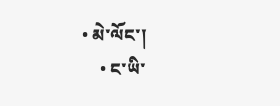• མེ་ལོང་།
    • ང་ཡི་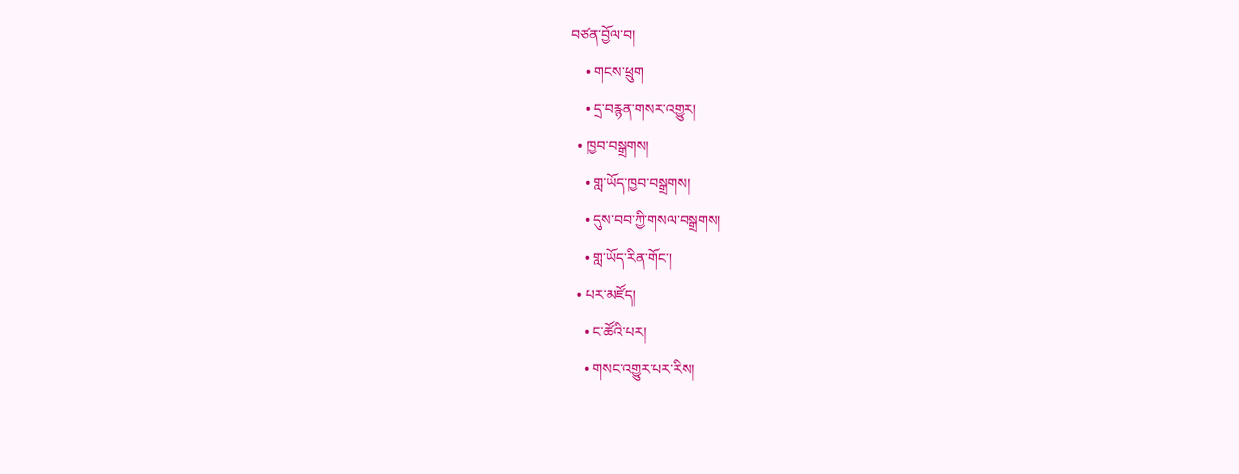བཙན་བྱོལ་བ།
    • གངས་ཕྲུག
    • དྲ་བརྙན་གསར་འགྱུར།
  • ཁྱབ་བསྒྲགས།
    • གླ་ཡོད་ཁྱབ་བསྒྲགས།
    • དུས་བབ་ཀྱི་གསལ་བསྒྲགས།
    • གླ་ཡོད་རིན་གོང་།
  • པར་མཛོད།
    • ང་ཚོའི་པར།
    • གསང་འགྱུར་པར་རིས།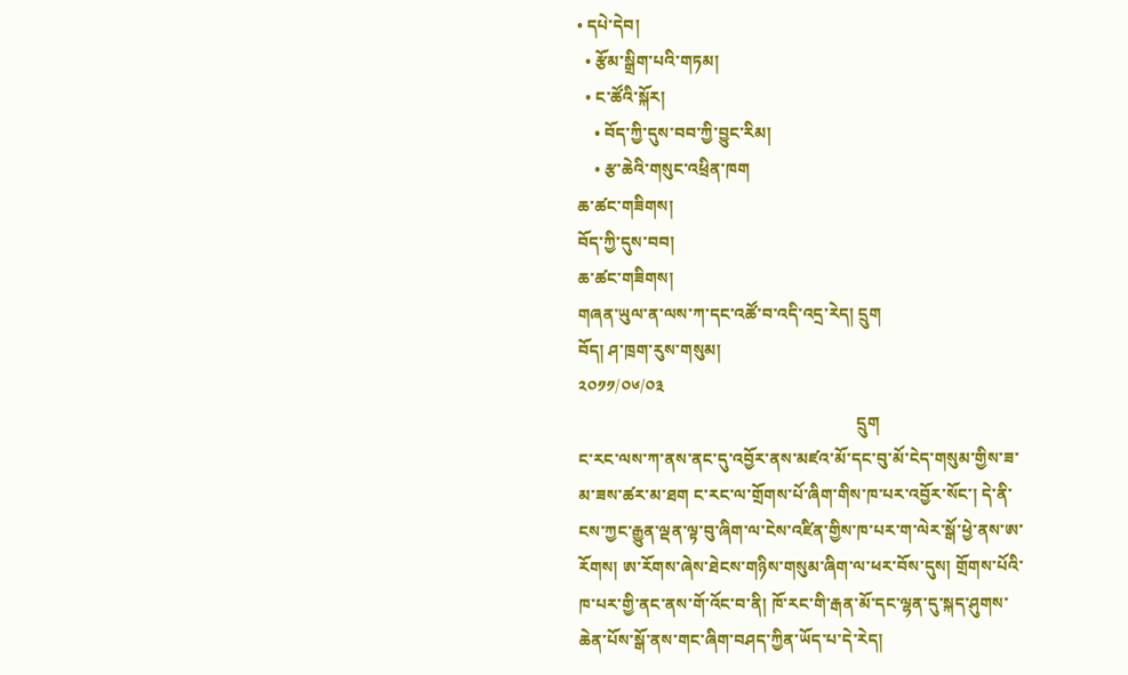• དཔེ་དེབ།
  • རྩོམ་སྒྲིག་པའི་གཏམ།
  • ང་ཚོའི་སྐོར།
    • བོད་ཀྱི་དུས་བབ་ཀྱི་བྱུང་རིམ།
    • རྩ་ཆེའི་གསུང་འཕྲིན་ཁག
ཆ་ཚང་གཟིགས།
བོད་ཀྱི་དུས་བབ།
ཆ་ཚང་གཟིགས།
གཞན་ཡུལ་ན་ལས་ཀ་དང་འཚོ་བ་འདི་འདྲ་རེད། དྲུག
བོད། ཤ་ཁྲག་རུས་གསུམ།
༢༠༡༡/༠༦/༠༣
                                                                   དྲུག
ང་རང་ལས་ཀ་ནས་ནང་དུ་འབྱོར་ནས་མཛའ་མོ་དང་བུ་མོ་ངེད་གསུམ་གྱིས་ཟ་མ་ཟས་ཚར་མ་ཐག ང་རང་ལ་གྲོགས་པོ་ཞིག་གིས་ཁ་པར་འབྱོར་སོང་། དེ་ནི་ངས་ཀྱང་རྒྱུན་ལྡན་ལྟ་བུ་ཞིག་ལ་ངེས་འཛིན་གྱིས་ཁ་པར་ག་ལེར་སྒོ་ཕྱེ་ནས་ཨ་རོགས། ཨ་རོགས་ཞེས་ཐེངས་གཉིས་གསུམ་ཞིག་ལ་ཕར་བོས་དུས། གྲོགས་པོའི་ཁ་པར་གྱི་ནང་ནས་གོ་འོང་བ་ནི། ཁོ་རང་གི་རྒན་མོ་དང་ལྷན་དུ་སྐད་ཤུགས་ཆེན་པོས་སྒོ་ནས་གང་ཞིག་བཤད་ཀྱིན་ཡོད་པ་དེ་རེད།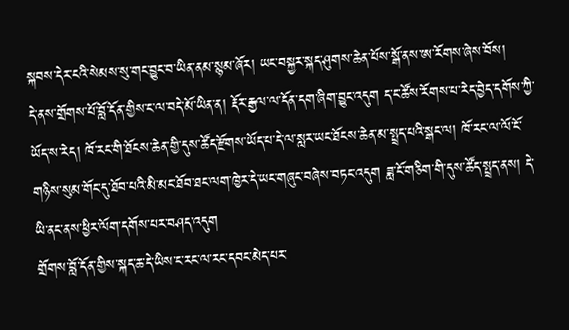སྐབས་དེར་ངའི་སེམས་སུ་གང་བྱུང་བ་ཡིན་ནམ་སྙམ་ཞོར། ཡང་བསྐྱར་སྐད་ཤུགས་ཆེན་པོས་སྒོ་ནས་ཨ་རོགས་ཞེས་བོས།
དེ་ནས་གྲོགས་པོ་བློ་དོན་གྱིས་ང་ལ་བདེ་མོ་ཡིན་ན། རྡོར་རྒྱལ་ལ་དོན་དག་ཞིག་བྱུང་འདུག ད་ང་ཚོས་རོགས་པ་རེད་བྱེད་དགོས་ཀྱི་ཡོད་ས་རེད། ཁོ་རང་གི་ཐོངས་ཆེན་གྱི་དུས་ཚོད་རྫོགས་ཡོད་པ་དེ་ལ་སླར་ཡང་ཐོངས་ཆེན་མ་སྤྲད་པའི་སྒང་ལ། ཁོ་རང་ལ་ལོ་ངོ་གཉིས་སུམ་གོང་དུ་ཐོབ་པའི་མི་མང་ཐོབ་ཐང་ལག་ཁྱེར་དེ་ཡང་གཞུང་བཞེས་བཏང་འདུག ཟླ་ངོ་གཅིག་གི་དུས་ཚོད་སྤྲད་ནས། དེ་ཡི་ནང་ནས་ཕྱིར་ལོག་དགོས་པར་བཤད་འདུག
གྲོགས་བློ་དོན་གྱིས་སྐད་ཆ་དེ་ཡིས་ང་རང་ལ་རང་དབང་མེད་པར་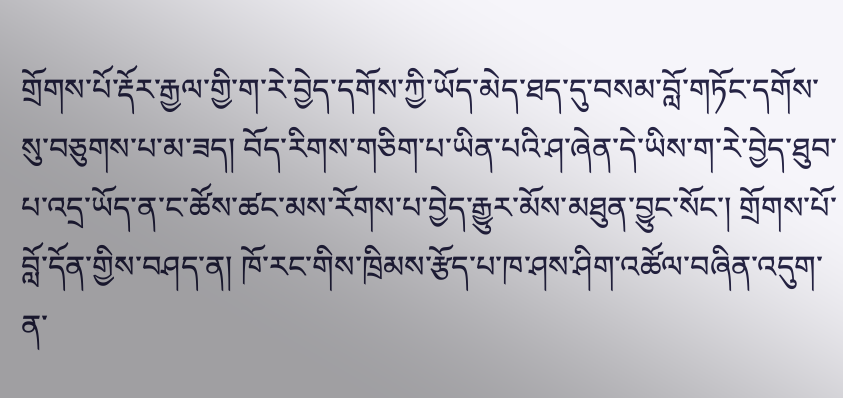གྲོགས་པོ་རྡོར་རྒྱལ་གྱི་ག་རེ་བྱེད་དགོས་ཀྱི་ཡོད་མེད་ཐད་དུ་བསམ་བློ་གཏོང་དགོས་སུ་བཅུགས་པ་མ་ཟད། བོད་རིགས་གཅིག་པ་ཡིན་པའི་ཤ་ཞེན་དེ་ཡིས་ག་རེ་བྱེད་ཐུབ་པ་འདྲ་ཡོད་ན་ང་ཚོས་ཚང་མས་རོགས་པ་བྱེད་རྒྱུར་མོས་མཐུན་བྱུང་སོང་། གྲོགས་པོ་བློ་དོན་གྱིས་བཤད་ན། ཁོ་རང་གིས་ཁྲིམས་རྩོད་པ་ཁ་ཤས་ཤིག་འཚོལ་བཞིན་འདུག་ན་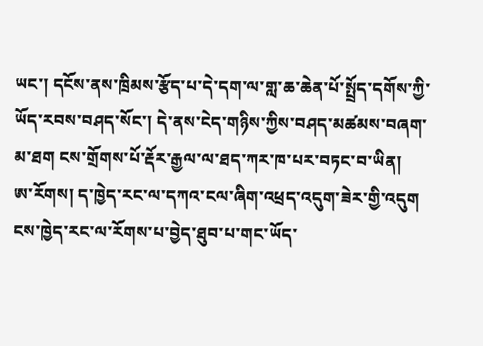ཡང་། དངོས་ནས་ཁྲིམས་རྩོད་པ་དེ་དག་ལ་གླ་ཆ་ཆེན་པོ་སྤྲོད་དགོས་ཀྱི་ཡོད་རབས་བཤད་སོང་། དེ་ནས་ངེད་གཉིས་ཀྱིས་བཤད་མཚམས་བཞག་མ་ཐག ངས་གྲོགས་པོ་རྡོར་རྒྱལ་ལ་ཐད་ཀར་ཁ་པར་བཏང་བ་ཡིན།
ཨ་རོགས། ད་ཁྱེད་རང་ལ་དཀའ་ངལ་ཞིག་འཕྲད་འདུག་ཟེར་གྱི་འདུག ངས་ཁྱེད་རང་ལ་རོགས་པ་བྱེད་ཐུབ་པ་གང་ཡོད་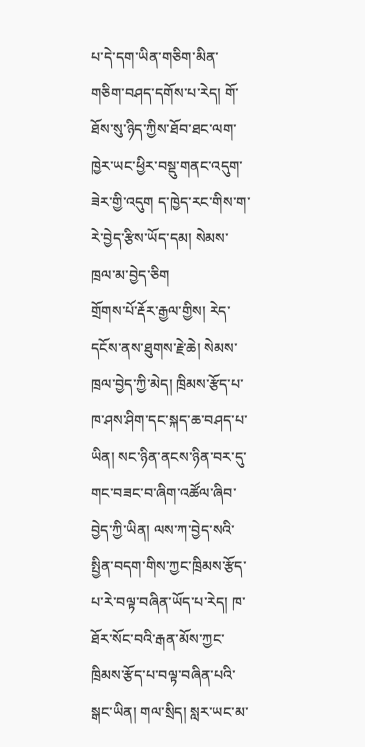པ་དེ་དག་ཡིན་གཅིག་མིན་གཅིག་བཤད་དགོས་པ་རེད། གོ་ཐོས་སུ་ཉིད་ཀྱིས་ཐོབ་ཐང་ལག་ཁྱེར་ཡང་ཕྱིར་བསྡུ་གནང་འདུག་ཟེར་གྱི་འདུག ད་ཁྱེད་རང་གིས་ག་རེ་བྱེད་རྩིས་ཡོད་དམ། སེམས་ཁྲལ་མ་བྱེད་ཅིག
གྲོགས་པོ་རྡོར་རྒྱལ་གྱིས། རེད་དངོས་ནས་ཐུགས་རྗེ་ཆེ། སེམས་ཁྲལ་བྱེད་ཀྱི་མེད། ཁྲིམས་རྩོད་པ་ཁ་ཤས་ཤིག་དང་སྐད་ཆ་བཤད་པ་ཡིན། སང་ཉིན་ནངས་ཉིན་བར་དུ་གང་བཟང་བ་ཞིག་འཚོལ་ཞིབ་བྱེད་ཀྱི་ཡིན། ལས་ཀ་བྱེད་སའི་སྤྱིན་བདག་གིས་ཀྱང་ཁྲིམས་རྩོད་པ་རེ་བལྟ་བཞིན་ཡོད་པ་རེད། ཁ་ཐོར་སོང་བའི་རྒན་མོས་ཀྱང་ཁྲིམས་རྩོད་པ་བལྟ་བཞིན་པའི་སྒང་ཡིན། གལ་སྲིད། སླར་ཡང་མ་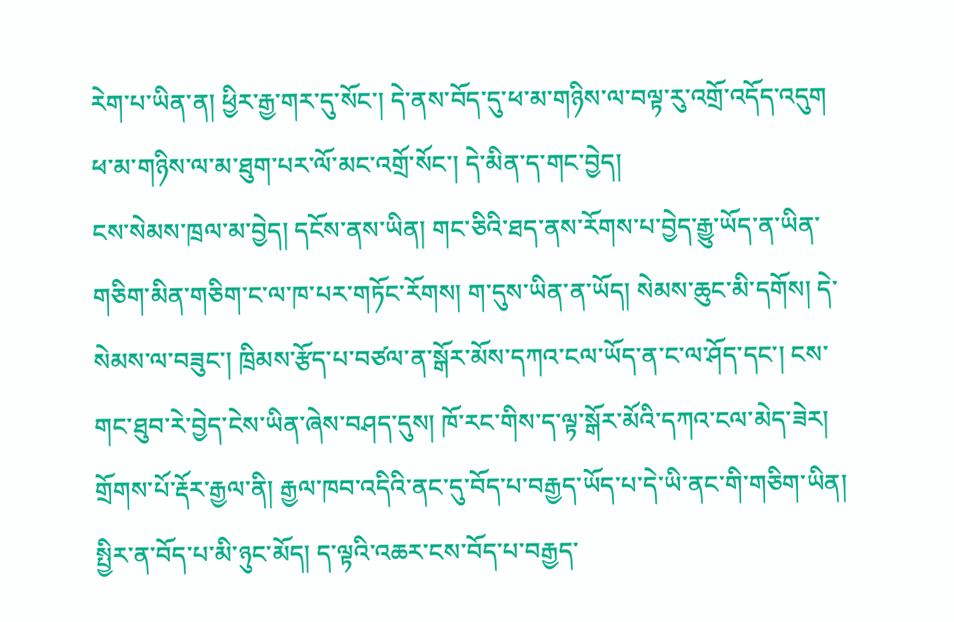རེག་པ་ཡིན་ན། ཕྱིར་རྒྱ་གར་དུ་སོང་། དེ་ནས་བོད་དུ་ཕ་མ་གཉིས་ལ་བལྟ་རུ་འགྲོ་འདོད་འདུག ཕ་མ་གཉིས་ལ་མ་ཐུག་པར་ལོ་མང་འགྲོ་སོང་། དེ་མིན་ད་གང་བྱེད།
ངས་སེམས་ཁྲལ་མ་བྱེད། དངོས་ནས་ཡིན། གང་ཅིའི་ཐད་ནས་རོགས་པ་བྱེད་རྒྱུ་ཡོད་ན་ཡིན་གཅིག་མིན་གཅིག་ང་ལ་ཁ་པར་གཏོང་རོགས། ག་དུས་ཡིན་ན་ཡོད། སེམས་ཆུང་མི་དགོས། དེ་སེམས་ལ་བཟུང་། ཁྲིམས་རྩོད་པ་བཙལ་ན་སྒོར་མོས་དཀའ་ངལ་ཡོད་ན་ང་ལ་ཤོད་དང་། ངས་གང་ཐུབ་རེ་བྱེད་ངེས་ཡིན་ཞེས་བཤད་དུས། ཁོ་རང་གིས་ད་ལྟ་སྒོར་མོའི་དཀའ་ངལ་མེད་ཟེར།
གྲོགས་པོ་རྡོར་རྒྱལ་ནི། རྒྱལ་ཁབ་འདིའི་ནང་དུ་བོད་པ་བརྒྱད་ཡོད་པ་དེ་ཡི་ནང་གི་གཅིག་ཡིན། སྤྱིར་ན་བོད་པ་མི་ཉུང་མོད། ད་ལྟའི་འཆར་ངས་བོད་པ་བརྒྱད་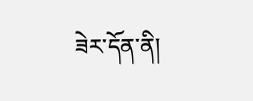ཟེར་དོན་ནི།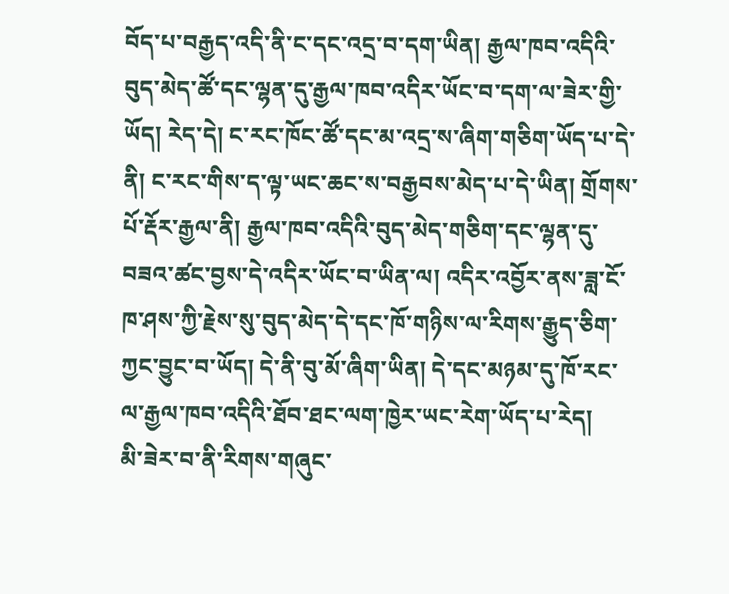བོད་པ་བརྒྱད་འདི་ནི་ང་དང་འདྲ་བ་དག་ཡིན། རྒྱལ་ཁབ་འདིའི་བུད་མེད་ཚོ་དང་ལྷན་དུ་རྒྱལ་ཁབ་འདིར་ཡོང་བ་དག་ལ་ཟེར་གྱི་ཡོད། རེད་དེ། ང་རང་ཁོང་ཚོ་དང་མ་འདྲ་ས་ཞིག་གཅིག་ཡོད་པ་དེ་ནི། ང་རང་གིས་ད་ལྟ་ཡང་ཆང་ས་བརྒྱབས་མེད་པ་དེ་ཡིན། གྲོགས་པོ་རྡོར་རྒྱལ་ནི། རྒྱལ་ཁབ་འདིའི་བུད་མེད་གཅིག་དང་ལྷན་དུ་བཟའ་ཚང་བྱས་དེ་འདིར་ཡོང་བ་ཡིན་ལ། འདིར་འབྱོར་ནས་ཟླ་ངོ་ཁ་ཤས་ཀྱི་རྗེས་སུ་བུད་མེད་དེ་དང་ཁོ་གཉིས་ལ་རིགས་རྒྱུད་ཅིག་ཀྱང་བྱུང་བ་ཡོད། དེ་ནི་བུ་མོ་ཞིག་ཡིན། དེ་དང་མཉམ་དུ་ཁོ་རང་ལ་རྒྱལ་ཁབ་འདིའི་ཐོབ་ཐང་ལག་ཁྱེར་ཡང་རེག་ཡོད་པ་རེད།
མི་ཟེར་བ་ནི་རིགས་གཞུང་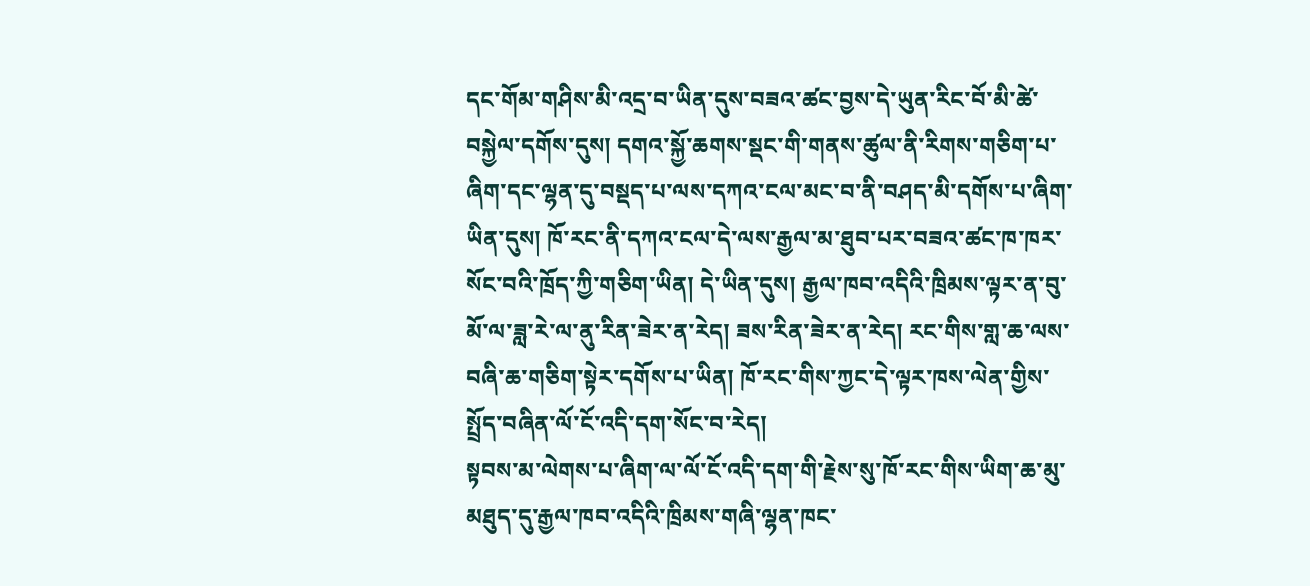དང་གོམ་གཤིས་མི་འདྲ་བ་ཡིན་དུས་བཟའ་ཚང་བྱས་དེ་ཡུན་རིང་བོ་མི་ཚེ་བསྐྱེལ་དགོས་དུས། དགའ་སྐྱོ་ཆགས་སྡང་གི་གནས་ཚུལ་ནི་རིགས་གཅིག་པ་ཞིག་དང་ལྷན་དུ་བསྡད་པ་ལས་དཀའ་ངལ་མང་བ་ནི་བཤད་མི་དགོས་པ་ཞིག་ཡིན་དུས། ཁོ་རང་ནི་དཀའ་ངལ་དེ་ལས་རྒྱལ་མ་ཐུབ་པར་བཟའ་ཚང་ཁ་ཁར་སོང་བའི་ཁྲོད་ཀྱི་གཅིག་ཡིན། དེ་ཡིན་དུས། རྒྱལ་ཁབ་འདིའི་ཁྲིམས་ལྟར་ན་བུ་མོ་ལ་ཟླ་རེ་ལ་ནུ་རིན་ཟེར་ན་རེད། ཟས་རིན་ཟེར་ན་རེད། རང་གིས་གླ་ཆ་ལས་བཞི་ཆ་གཅིག་སྟེར་དགོས་པ་ཡིན། ཁོ་རང་གིས་ཀྱང་དེ་ལྟར་ཁས་ལེན་གྱིས་སྤྲོད་བཞིན་ལོ་ངོ་འདི་དག་སོང་བ་རེད།
སྟབས་མ་ལེགས་པ་ཞིག་ལ་ལོ་ངོ་འདི་དག་གི་རྗེས་སུ་ཁོ་རང་གིས་ཡིག་ཆ་མུ་མཐུད་དུ་རྒྱལ་ཁབ་འདིའི་ཁྲིམས་གཞི་ལྷན་ཁང་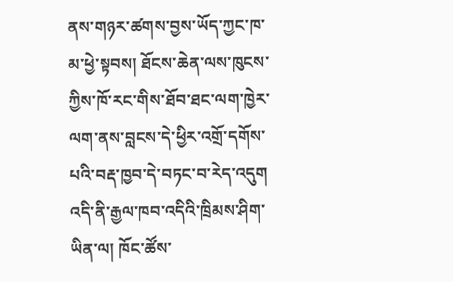ནས་གཉར་ཚགས་བྱས་ཡོད་ཀྱང་ཁ་མ་ཕྱེ་སྟབས། ཐོངས་ཆེན་ལས་ཁུངས་ཀྱིས་ཁོ་རང་གིས་ཐོབ་ཐང་ལག་ཁྱེར་ལག་ནས་བླངས་དེ་ཕྱིར་འགྲོ་དགོས་པའི་བརྡ་ཁྱབ་དེ་བཏང་བ་རེད་འདུག འདི་ནི་རྒྱལ་ཁབ་འདིའི་ཁྲིམས་ཤིག་ཡིན་ལ། ཁོང་ཚོས་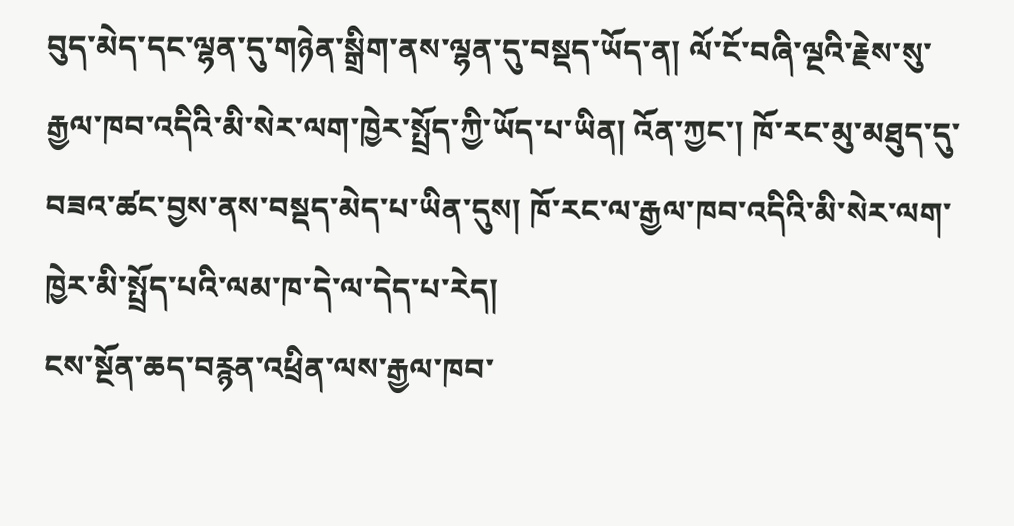བུད་མེད་དང་ལྷན་དུ་གཉེན་སྒྲིག་ནས་ལྷན་དུ་བསྡད་ཡོད་ན། ལོ་ངོ་བཞི་ལྔའི་རྗེས་སུ་རྒྱལ་ཁབ་འདིའི་མི་སེར་ལག་ཁྱེར་སྤྲོད་ཀྱི་ཡོད་པ་ཡིན། འོན་ཀྱང་། ཁོ་རང་མུ་མཐུད་དུ་བཟའ་ཚང་བྱས་ནས་བསྡད་མེད་པ་ཡིན་དུས། ཁོ་རང་ལ་རྒྱལ་ཁབ་འདིའི་མི་སེར་ལག་ཁྱེར་མི་སྤྲོད་པའི་ལམ་ཁ་དེ་ལ་དེད་པ་རེད།
ངས་སྔོན་ཆད་བརྙན་འཕྲིན་ལས་རྒྱལ་ཁབ་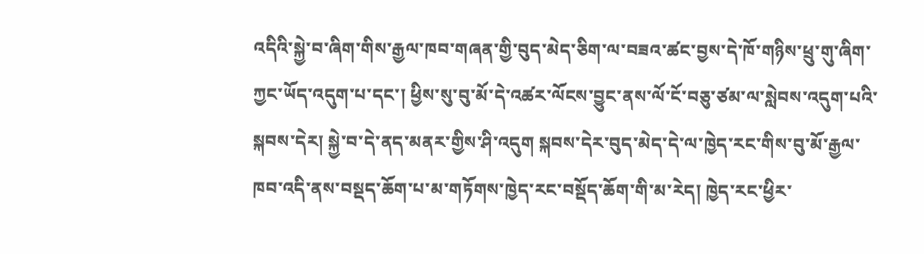འདིའི་སྐྱེ་བ་ཞིག་གིས་རྒྱལ་ཁབ་གཞན་གྱི་བུད་མེད་ཅིག་ལ་བཟའ་ཚང་བྱས་དེ་ཁོ་གཉིས་ཕྲུ་གུ་ཞིག་ཀྱང་ཡོད་འདུག་པ་དང་། ཕྱིས་སུ་བུ་མོ་དེ་འཚར་ལོངས་བྱུང་ནས་ལོ་ངོ་བཅུ་ཙམ་ལ་སླེབས་འདུག་པའི་སྐབས་དེར། སྐྱེ་བ་དེ་ནད་མནར་གྱིས་ཤི་འདུག སྐབས་དེར་བུད་མེད་དེ་ལ་ཁྱེད་རང་གིས་བུ་མོ་རྒྱལ་ཁབ་འདི་ནས་བསྡད་ཆོག་པ་མ་གཏོགས་ཁྱེད་རང་བསྡོད་ཆོག་གི་མ་རེད། ཁྱེད་རང་ཕྱིར་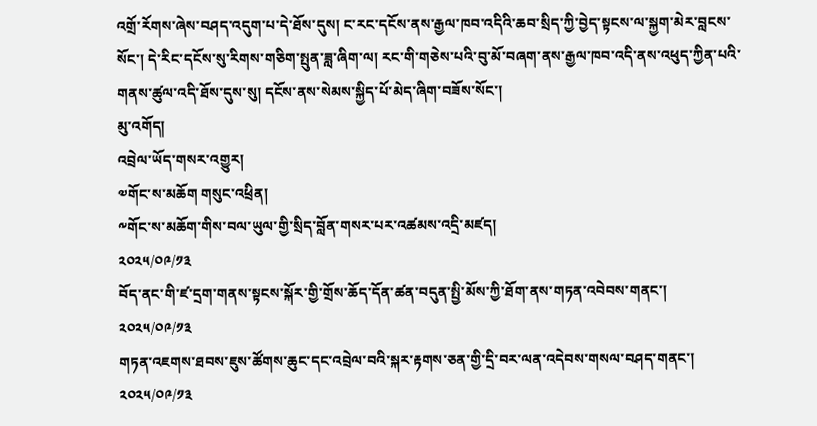འགྲོ་རོགས་ཞེས་བཤད་འདུག་པ་དེ་ཐོས་དུས། ང་རང་དངོས་ནས་རྒྱལ་ཁབ་འདིའི་ཆབ་སྲིད་ཀྱི་བྱེད་སྟངས་ལ་སྐྱག་མེར་བླངས་སོང་། དེ་རིང་དངོས་སུ་རིགས་གཅིག་སྤུན་ཟླ་ཞིག་ལ། རང་གི་གཅེས་པའི་བུ་མོ་བཞག་ནས་རྒྱལ་ཁབ་འདི་ནས་འཕུད་ཀྱིན་པའི་གནས་ཚུལ་འདི་ཐོས་དུས་སུ། དངོས་ནས་སེམས་སྐྱིད་པོ་མེད་ཞིག་བཟོས་སོང་།
མུ་འགོད།
འབྲེལ་ཡོད་གསར་འགྱུར།
༧གོང་ས་མཆོག གསུང་འཕྲིན།
༸གོང་ས་མཆོག་གིས་བལ་ཡུལ་གྱི་སྲིད་བློན་གསར་པར་འཚམས་འདྲི་མཛད།
༢༠༢༥/༠༩/༡༣
བོད་ནང་གི་ཛ་དྲག་གནས་སྟངས་སྐོར་གྱི་གྲོས་ཆོད་དོན་ཚན་བདུན་སྤྱི་མོས་ཀྱི་ཐོག་ནས་གཏན་འབེབས་གནང་།
༢༠༢༥/༠༩/༡༣
གཏན་འཇགས་ཐབས་ཇུས་ཚོགས་ཆུང་དང་འབྲེལ་བའི་སྐར་རྟགས་ཅན་གྱི་དྲི་བར་ལན་འདེབས་གསལ་བཤད་གནང་།
༢༠༢༥/༠༩/༡༣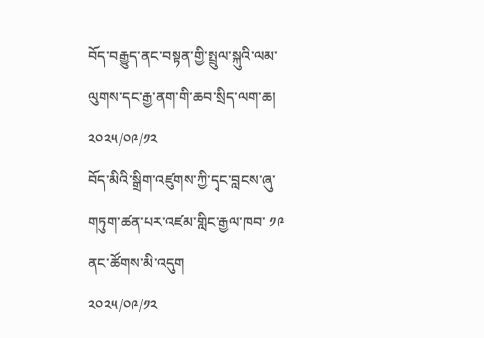བོད་བརྒྱུད་ནང་བསྟན་གྱི་སྤྲུལ་སྐུའི་ལམ་ལུགས་དང་རྒྱ་ནག་གི་ཆབ་སྲིད་ལག་ཆ།
༢༠༢༥/༠༩/༡༢
བོད་མིའི་སྒྲིག་འཛུགས་ཀྱི་དྭང་བླངས་ཞུ་གཏུག་ཚན་པར་འཛམ་གླིང་རྒྱལ་ཁབ་ ༡༩ ནང་ཚོགས་མི་འདུག
༢༠༢༥/༠༩/༡༢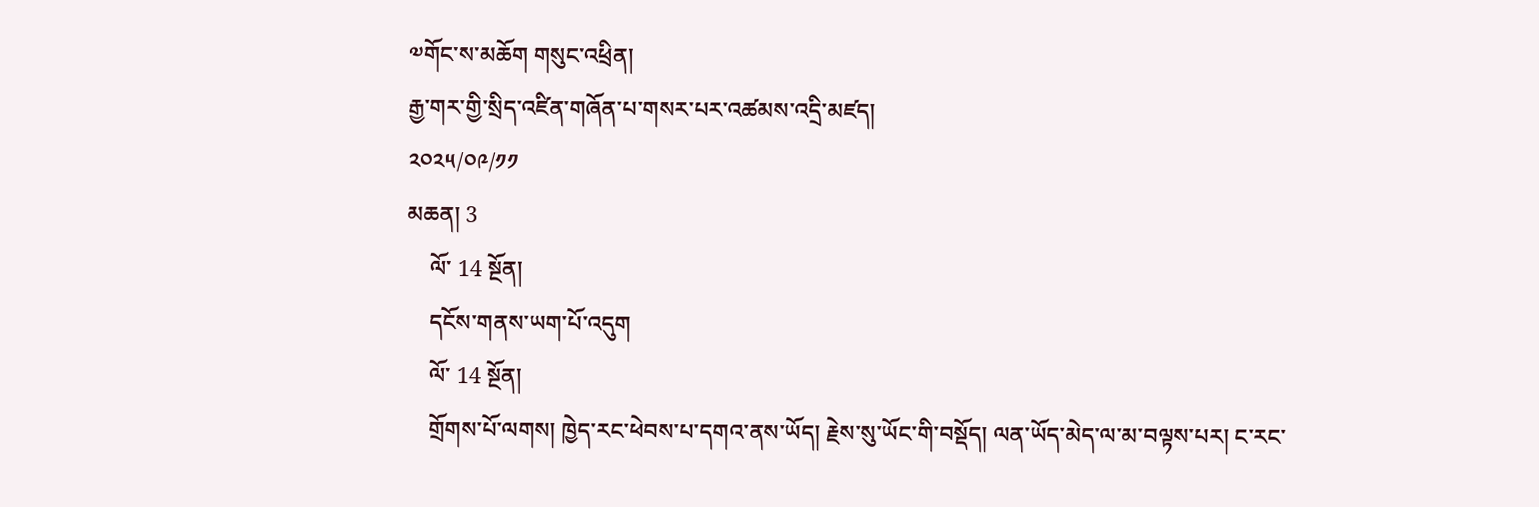༧གོང་ས་མཆོག གསུང་འཕྲིན།
རྒྱ་གར་གྱི་སྲིད་འཛིན་གཞོན་པ་གསར་པར་འཚམས་འདྲི་མཛད།
༢༠༢༥/༠༩/༡༡
མཆན། 3
    ལོ་ 14 སྔོན།
    དངོས་གནས་ཡག་པོ་འདུག
    ལོ་ 14 སྔོན།
    གྲོགས་པོ་ལགས། ཁྱེད་རང་ཕེབས་པ་དགའ་ནས་ཡོད། རྗེས་སུ་ཡོང་གི་བསྡོད། ལན་ཡོད་མེད་ལ་མ་བལྟས་པར། ང་རང་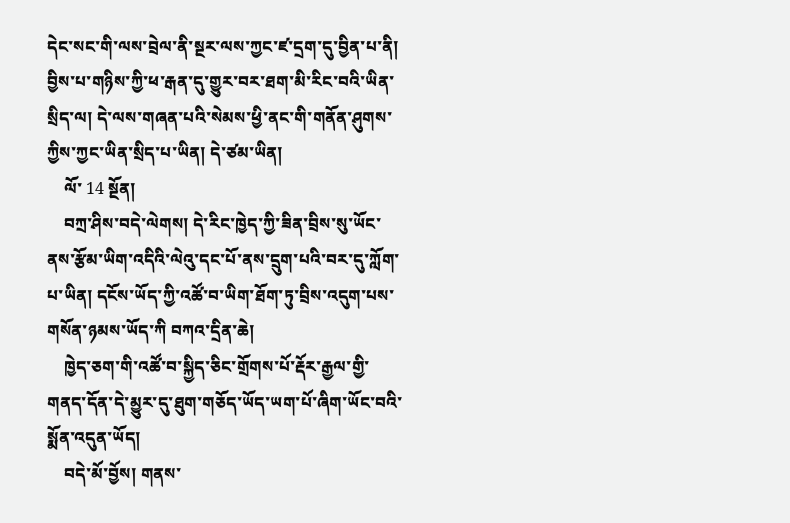དེང་སང་གི་ལས་བྲེལ་ནི་སྔར་ལས་ཀྱང་ཛ་དྲག་དུ་བྱིན་པ་ནི། བྱིས་པ་གཉིས་ཀྱི་ཕ་རྒན་དུ་གྱུར་བར་ཐག་མི་རིང་བའི་ཡིན་སྲིད་ལ། དེ་ལས་གཞན་པའི་སེམས་ཕྱི་ནང་གི་གནོན་ཤུགས་ཀྱིས་ཀྱང་ཡིན་སྲིད་པ་ཡིན། དེ་ཙམ་ཡིན།
    ལོ་ 14 སྔོན།
    བཀྲ་ཤིས་བདེ་ལེགས། དེ་རིང་ཁྱེད་ཀྱི་ཟིན་བྲིས་སུ་ཡོང་ནས་རྩོམ་ཡིག་འདིའི་ལེའུ་དང་པོ་ནས་དྲུག་པའི་བར་དུ་ཀློག་པ་ཡིན། དངོས་ཡོད་ཀྱི་འཚོ་བ་ཡིག་ཐོག་ཏུ་བྲིས་འདུག་པས་གསོན་ཉམས་ཡོད་ཀི བཀའ་དྲིན་ཆེ།
    ཁྱེད་ཅག་གི་འཚོ་བ་སྐྱིད་ཅིང་གྲོགས་པོ་རྡོར་རྒྱལ་གྱི་གནད་དོན་དེ་མྱུར་དུ་ཐུག་གཅོད་ཡོད་ཡག་པོ་ཞིག་ཡོང་བའི་སྨོན་འདུན་ཡོད།
    བདེ་མོ་བྱོས། གནས་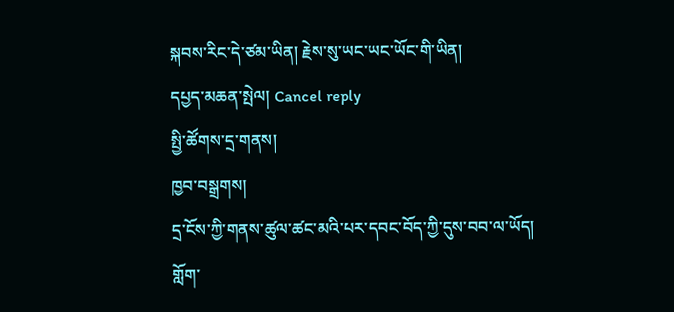སྐབས་རིང་དེ་ཙམ་ཡིན། རྗེས་སུ་ཡང་ཡང་ཡོང་གི་ཡིན།
དཔྱད་མཆན་སྤེལ། Cancel reply
སྤྱི་ཚོགས་དྲ་གནས།
ཁྱབ་བསྒྲགས།
དྲ་ངོས་ཀྱི་གནས་ཚུལ་ཚང་མའི་པར་དབང་བོད་ཀྱི་དུས་བབ་ལ་ཡོད།
གློག་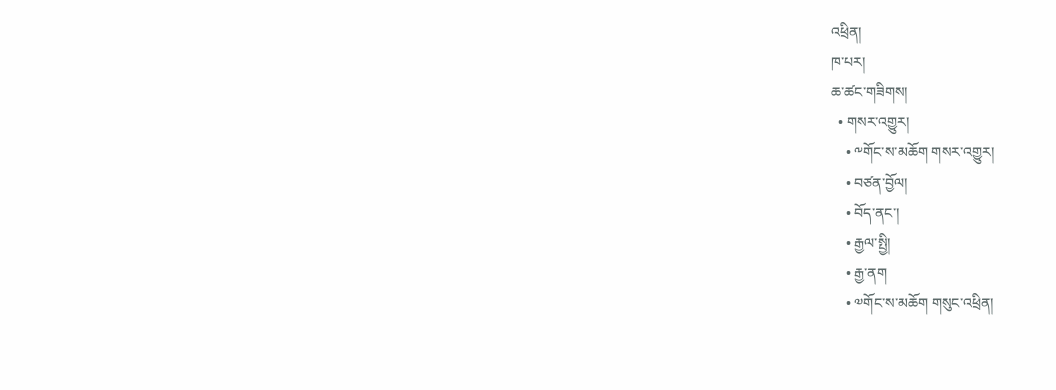འཕྲིན།
ཁ་པར།
ཆ་ཚང་གཟིགས།
  • གསར་འགྱུར།
    • ༸གོང་ས་མཆོག གསར་འགྱུར།
    • བཙན་བྱོལ།
    • བོད་ནང་།
    • རྒྱལ་སྤྱི།
    • རྒྱ་ནག
    • ༧གོང་ས་མཆོག གསུང་འཕྲིན།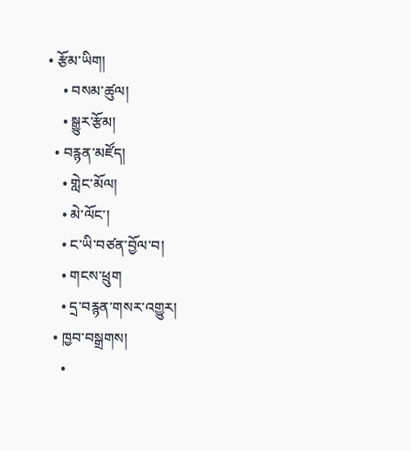• རྩོམ་ཡིག།
    • བསམ་ཚུལ།
    • སྒྱུར་རྩོམ།
  • བརྙན་མཛོད།
    • གླེང་མོལ།
    • མེ་ལོང་།
    • ང་ཡི་བཙན་བྱོལ་བ།
    • གངས་ཕྲུག
    • དྲ་བརྙན་གསར་འགྱུར།
  • ཁྱབ་བསྒྲགས།
    •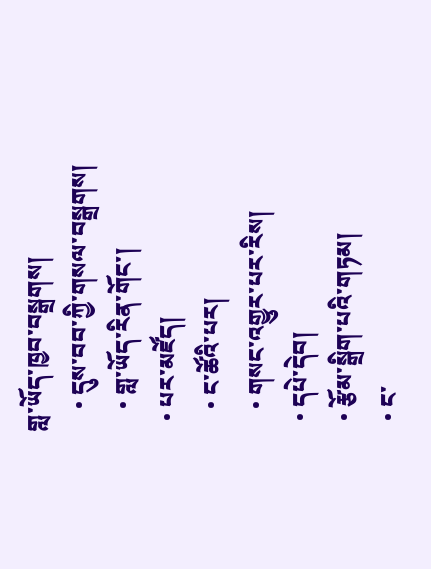གླ་ཡོད་ཁྱབ་བསྒྲགས།
    • དུས་བབ་ཀྱི་གསལ་བསྒྲགས།
    • གླ་ཡོད་རིན་གོང་།
  • པར་མཛོད།
    • ང་ཚོའི་པར།
    • གསང་འགྱུར་པར་རིས།
  • དཔེ་དེབ།
  • རྩོམ་སྒྲིག་པའི་གཏམ།
  • ང་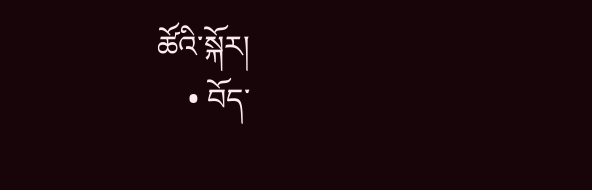ཚོའི་སྐོར།
    • བོད་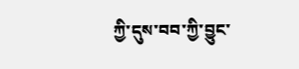ཀྱི་དུས་བབ་ཀྱི་བྱུང་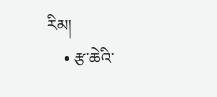རིམ།
    • རྩ་ཆེའི་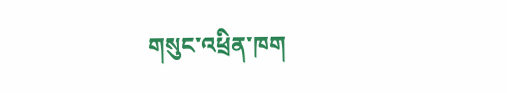གསུང་འཕྲིན་ཁག